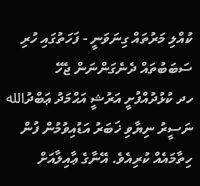ކުއްލި މަރުތައް ގިނަވަނީ - ފަހަތުގައި ހުރި ސަބަބުތައް ދެނެގަންނަން ޖެހޭ
ހދ ކުޅުދުއްފުށީ އަރުޝީ އަޙްމަދު ޢަބްދުالله ނަސީރު ނިޔާވި ޚަބަރު އަޑުއިވުމުން ފުން ހިތާމައެއް ކުރިއެވެ. އޭނާގެ ޢާއިލާއަށް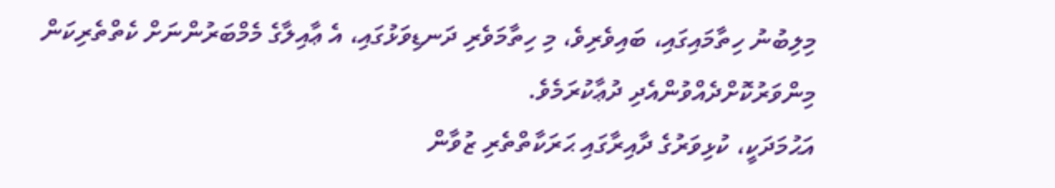މިލިބުނު ހިތާމައިގައި، ބައިވެރިވެ، މި ހިތާމަވެރި ދަނޑިވަޅުގައި، އެ ޢާއިލާގެ މެމްބަރުންނަށް ކެތްތެރިކަން މިންވަރުކޮށްދެއްވުންއެދި ދުޢާކުރަމެވެ.
އަޙުމަދަކީ، ކުޅިވަރުގެ ދާއިރާގައި ޙަރަކާތްތެރި ޒުވާން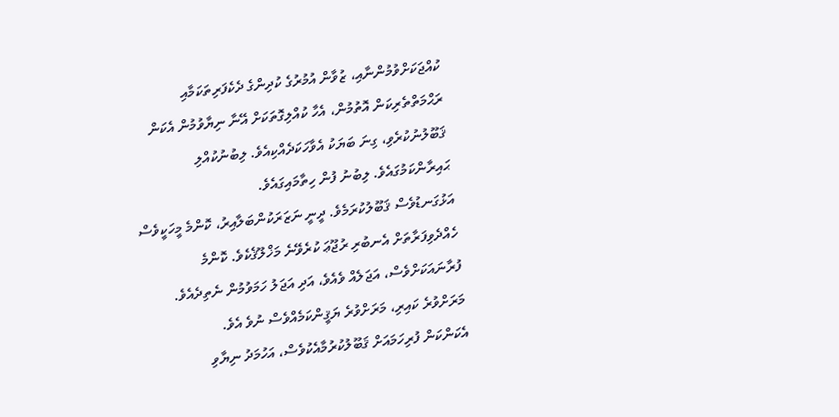ކުއްޖަކަށްވުމުންނާއި، ޒުވާން އުމުރުގެ ކުދިންގެ ދެކެފަރިތަކަމާއި ރަޙްމަތްތެރިކަން އޮތުމުން، އެހާ ކުއްލިގޮތަކަށް އޭނާ ނިޔާވުމުން އެކަން ޤަބޫލުނުކުރެވި، ގިނަ ބަޔަކު އެވާހަކަދެއްކިއެވެ. ލިބުނުކުއްލި ޙައިރާންކަމުގައެވެ. ލިބުނު ފުން ހިތާމައިގައެވެ.
އަޅުގަނޑުވެސް ޤަބޫލުކުރަމެވެ. ދީނީ ނަޒަރަކުންބަލާއިރު، ކޮންމެ މީހަކީވެސް ހެއްދެވިފަރާތަށް އެނބުރި ރުޖޫޢަ ކުރެވޭނެ މަޚްލޫޤެކެވެ. ކޮންމެ ފުރާނައަކަށްވެސް، އަޖަލެއް ވެއެވެ، އަދި އަޖަލު ހަމަވުމުން ނެތިދެއެވެ. މަރަށްވުރެ ކައިރި، މަރަށްވުރެ ޔަޤީންކަމެއްވެސް ނުވެ އެވެ.
އެކަންކަން ފުރިހަމައަށް ޤަބޫލުކުރުމާއެކުވެސް، އަހުމަދު ނިޔާވި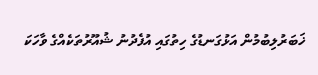ޚަބަރުލިބުމުން އަޅުގަނޑުގެ ހިތުގައި އުފެދުނު ޝުއޫރުތަކެއްގެ ވާހަކަ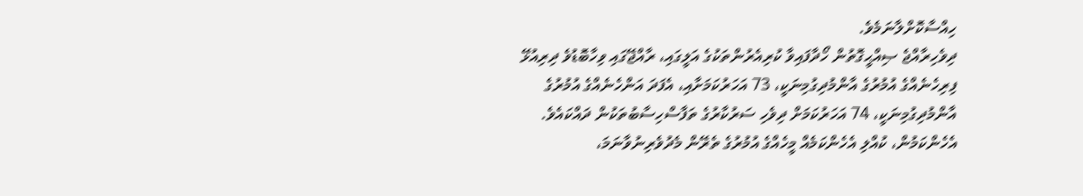ހިއްސާކޮށްލާނަމެވެ.
ދިވެހިރާއްޖެ ޞިއްޙީގޮތުން ހޯދާފައިވާ ކުރިއެރުންތަކުގެ އަލީގައި، ރާއްޖޭގައި ވިހާބޮޑުވެ ދިރިއުޅޭ ފިރިހެނެއްގެ އުމުރުގެ އާންމުދިގުމިނަކީ، 73 އަހަރުކަމަށާއި، އެފަދަ އަންހެނެއްގެ އުމުރުގެ އާންމުދިގުމިނަކީ، 74 އަހަރުކަމަށް ދިވެހި ސަރުކާރުގެ ތަފާސްހިސާބުތަކުން ދައްކައެވެ. އެހެންކަމުން، ކުއްލި އެހެންކަމެއް މީހެއްގެ އުމުރުގެ ތެރޭން މެދުވެރިނުވާނަމަ،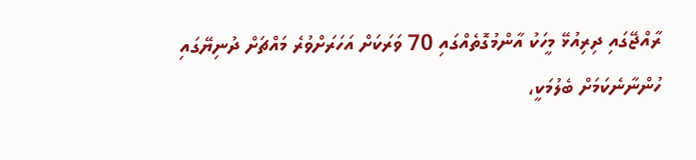ރާއްޖޭގައި ދިރިއުޅޭ މީހަކު އާންމުގޮތެއްގައި 70 ވަރަކަށް އަހަރަށްވުރެ މައްޗަށް ދުނިޔޭގައި ހުންނާނެކަމަށް ބެލުމަކީ،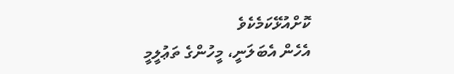ކޮށްއުޅޭކަމެކެވެ
އެހެން އެބަލަނީ، މީހުންގެ ތަޢުލީމީ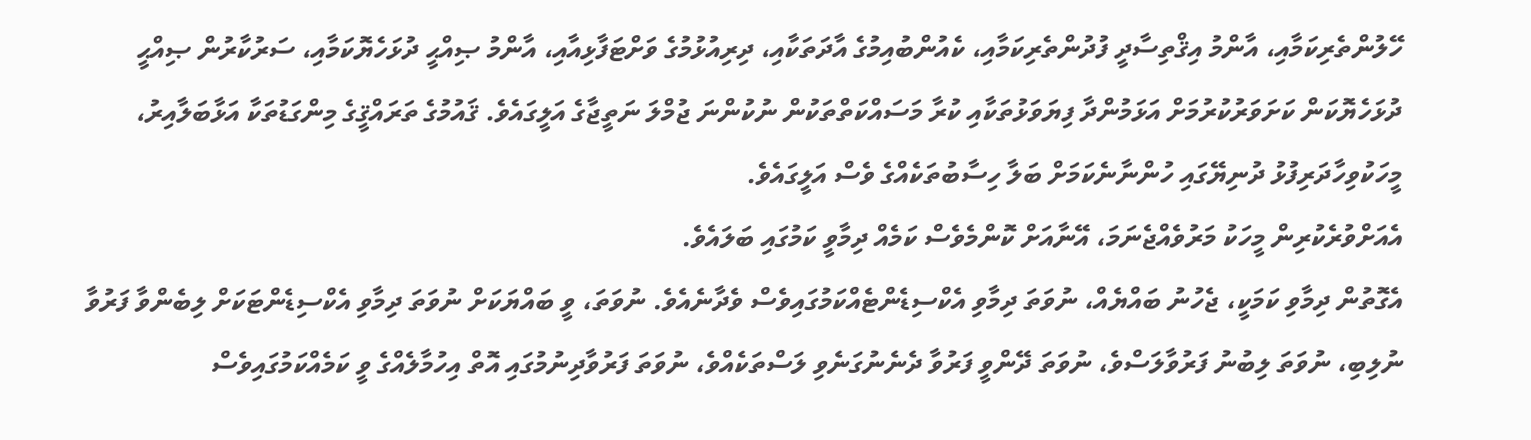ހޭލުންތެރިކަމާއި، އާންމު އިޤްތިސާދީ ފުދުންތެރިކަމާއި، ކެއުންބުއިމުގެ އާދަތަކާއި، ދިރިއުޅުމުގެ ވަށްޓަފާޅިއާއި، އާންމު ޞިއްޙީ ދުޅަހެޔޮކަމާއި، ސަރުކާރުން ޞިއްޙީ ދުޅަހެޔޮކަން ކަށަވަރުކުރުމަށް އަޅަމުންދާ ފިޔަވަޅުތަކާއި ކުރާ މަސައްކަތްތަކުން ނުކުންނަ ޖުމްލަ ނަތީޖާގެ އަލީގައެވެ. ޤައުމުގެ ތަރައްޤީގެ މިންގަޑުތަކާ އަޅާބަލާއިރު، މީހަކުވިހާދަރިފުޅު ދުނިޔޭގައި ހުންނާނެކަމަށް ބަލާ ހިސާބުތަކެއްގެ ވެސް އަލީގައެވެ.
އެއަށްވުރެކުރިން މީހަކު މަރުވެއްޖެނަމަ، އޭނާއަށް ކޮންމެވެސް ކަމެއް ދިމާވީ ކަމުގައި ބަލައެވެ.
އެގޮތުން ދިމާވި ކަމަކީ، ޖެހުނު ބައްޔެއް، ނުވަތަ ދިމާވި އެކްސިޑެންޓެއްކަމުގައިވެސް ވެދާނެއެވެ. ނުވަތަ، ވީ ބައްޔަކަށް ނުވަތަ ދިމާވި އެކްސިޑެންޓަކަށް ލިބެންވާ ފަރުވާ ނުލިބި، ނުވަތަ ލިބުނު ފަރުވާލަސްވެ، ނުވަތަ ދޭންވީ ފަރުވާ ދެނެނުގަނެވި ލަސްތަކެއްވެ، ނުވަތަ ފަރުވާދިނުމުގައި އޮތް އިހުމާލެއްގެ ވީ ކަމެއްކަމުގައިވެސް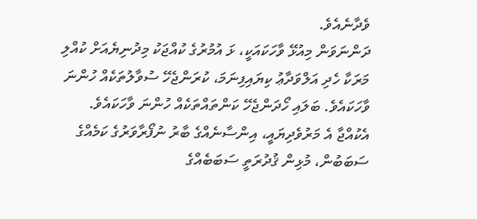ވެދާނެއެވެ.
ދަންނަވަން މިއުޅޭ ވާހަކައަކީ، ޅަ އުމުރުގެ ކުއްޖަކު މިދުނިޔެއަށް ކުއްލި މަރަކާ ހެދި އަލްވަދާޢު ކިޔައިފިނަމަ، ކުރަންޖެހޭ ސުވާލުތަކެއް ހުންނަ ވާހަކައެވެ. ބަލައި ހޯދަންޖެހޭ ކަންތައްތަކެއް ހުންނަ ވާހަކައެވެ. އެކުއްޖާ އެ މަރުވެދިޔައީ، އިންސާނެއްގެ ބާރު ނުފޯރާވަރުގެ ކަމެއްގެ ސަބަބުން، މުޅިން ޤުދުރަތީ ސަބަބެއްގެ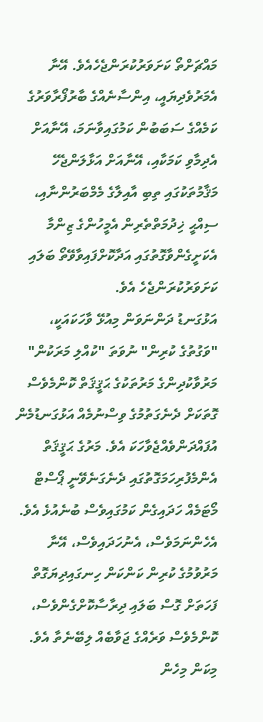މައްޗަށްތޯ ކަށަވަރުކުރަންޖެހެއެވެ. އޭނާ އެމަރުވެދިޔައީ، އިންސާނެއްގެ ބާރުފޯރާވަރުގެ ކަމެއްގެ ސަބަބުން ކަމުގައިވާނަމަ، އޭނާއަށް އެދިމާވި ކަމަކާއި، އޭނާއަށް އަޅާލަންޖެހޭ މަޤާމުތަކުގައި ތިބި އާއިލާގެ މެމްބަރުންނާއި، ސިއްޙީ ޚިދުމަތްތެރިން އެމީހުންގެ ޒިންމާ އެކަށީގެންވާގޮތުގައި އަދާކޮށްފައިވާވޭތޯ ބަލައި ކަށަވަރުކުރަންޖެހެ އެވެ.
އަޅުގަނޑު ދަންނަވަން މިއުޅޭ ވާހަކައަކީ، "ވަގުތުގެ ކުރިން" ނުވަތަ "ކުއްލި މަރަކުން" މަރުވާކުދިންގެ މަރުތަކުގެ ޙަޤީޤަތް ކޮންމެވެސް ގޮތަކަށް ދެނެގަތުމުގެ ވިސްނުމެއް އަޅުގަނޑުމެން އުފައްދަންވެއްޖެވާހަކަ އެވެ. މަރުގެ ޙަޤީޤަތް އެންމެފުރިހަމަގޮތުގައި ދެނެގަނެވޭނީ ޕޯސްޓް މޯޓަމެއް ހަދައިގެން ކަމުގައިވެސް ބުނެއުޅެ އެވެ. އެހެންނަމަވެސް، އެނުހަދައިވެސް، އޭނާ މަރުވުމުގެ ކުރިން ކަންކަން ހިނގައިދިޔަގޮތް ފަހަތަށް ގޮސް ބަލައި ދިރާސާކޮށްގެންވެސް، ކޮންމެވެސް ވަރެއްގެ ޖަވާބެއް ލިބޭނެތާ އެވެ.
މިކަން މިހެން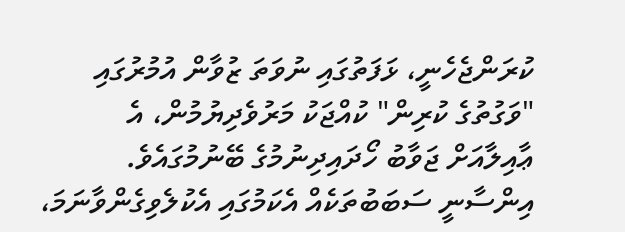ކުރަންޖެހެނީ، ޅަފަތުގައި ނުވަތަ ޒުވާން އުމުރުގައި "ވަގުތުގެ ކުރިން" ކުއްޖަކު މަރުވެދިޔުމުން، އެ ޢާއިލާއަށް ޖަވާބު ހޯދައިދިނުމުގެ ބޭނުމުގައެވެ. އިންސާނީ ސަބަބުތަކެއް އެކަމުގައި އެކުލެވިގެންވާނަމަ،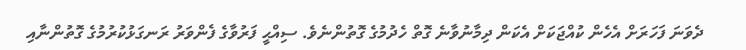ދެވަނަ ފަހަރަށް އެހެން ކުއްޖަކަށް އެކަން ދިމާނުވާނެ ގޮތް ހެދުމުގެ ގޮތުންނެވެ. ސިއްޙީ ފަރުވާގެ ފެންވަރު ރަނގަޅުކުރުމުގެ ގޮތުންނާއި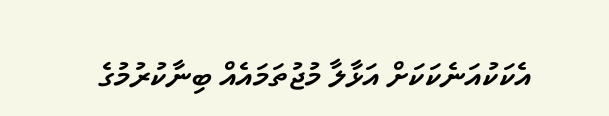އެކަކުއަނެކަކަށް އަޅާލާ މުޖުތަމައެއް ބިނާކުރުމުގެ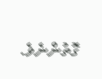ގޮތުންނެވެ.